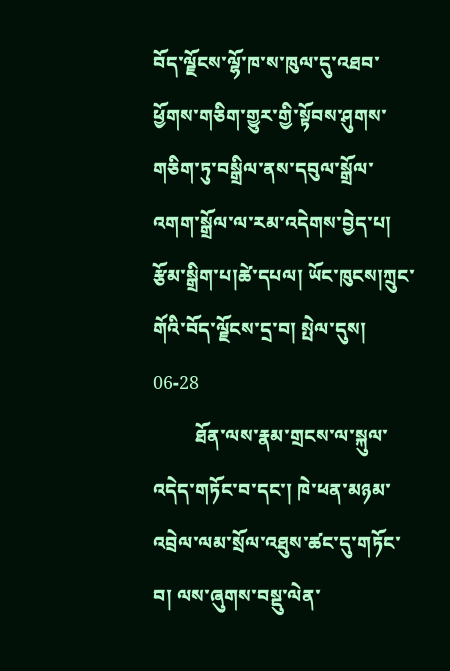བོད་ལྗོངས་ལྷོ་ཁ་ས་ཁུལ་དུ་འཐབ་ཕྱོགས་གཅིག་གྱུར་གྱི་སྟོབས་ཤུགས་གཅིག་ཏུ་བསྒྲིལ་ནས་དབུལ་སྒྲོལ་འགག་སྒྲོལ་ལ་རམ་འདེགས་བྱེད་པ།
རྩོམ་སྒྲིག་པ།ཚེ་དཔལ། ཡོང་ཁུངས།ཀྲུང་གོའི་བོད་ལྗོངས་དྲ་བ། སྤེལ་དུས། 06-28
         ཐོན་ལས་རྣམ་གྲངས་ལ་སྐུལ་འདེད་གཏོང་བ་དང་། ཁེ་ཕན་མཉམ་འབྲེལ་ལམ་སྲོལ་འཐུས་ཚང་དུ་གཏོང་བ། ལས་ཞུགས་བསྡུ་ལེན་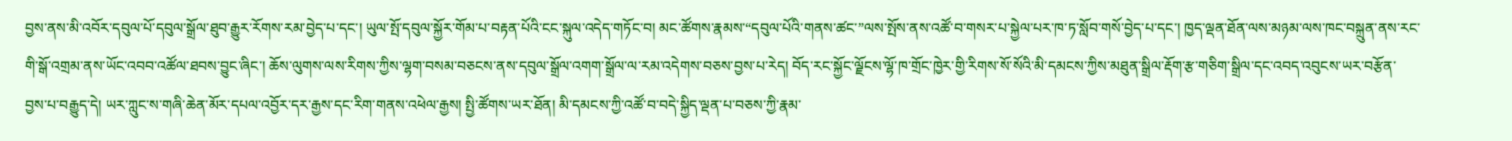བྱས་ནས་མི་འབོར་དབུལ་པོ་དབུལ་སྒྲོལ་ཐུབ་རྒྱུར་རོགས་རམ་བྱེད་པ་དང་། ཡུལ་སྤོ་དབུལ་སྐྱོར་གོམ་པ་བརྟན་པོའི་ངང་སྐུལ་འདེད་གཏོང་བ། མང་ཚོགས་རྣམས་“དབུལ་པོའི་གནས་ཚང་”ལས་སྤོས་ནས་འཚོ་བ་གསར་པ་སྐྱེལ་པར་ཁ་ཏ་སློབ་གསོ་བྱེད་པ་དང་། ཁྱད་ལྡན་ཐོན་ལས་མཉམ་ལས་ཁང་བསྐྲུན་ནས་རང་གི་སྒོ་འགྲམ་ནས་ཡོང་འབབ་འཚོལ་ཐབས་བྱུང་ཞིང་། ཆོས་ལུགས་ལས་རིགས་ཀྱིས་ལྷག་བསམ་བཅངས་ནས་དབུལ་སྒྲོལ་འགག་སྒྲོལ་ལ་རམ་འདེགས་བཅས་བྱས་པ་རེད། བོད་རང་སྐྱོང་ལྗོངས་ལྷོ་ཁ་གྲོང་ཁྱེར་གྱི་རིགས་སོ་སོའི་མི་དམངས་ཀྱིས་མཐུན་སྒྲིལ་རྡོག་རྩ་གཅིག་སྒྲིལ་དང་འབད་འབུངས་ཡར་བརྩོན་བྱས་པ་བརྒྱུད་དེ། ཡར་ཀླུང་ས་གཞི་ཆེན་མོར་དཔལ་འབྱོར་དར་རྒྱས་དང་རིག་གནས་འཕེལ་རྒྱས། སྤྱི་ཚོགས་ཡར་ཐོན། མི་དམངས་ཀྱི་འཚོ་བ་བདེ་སྐྱིད་ལྡན་པ་བཅས་ཀྱི་རྣམ་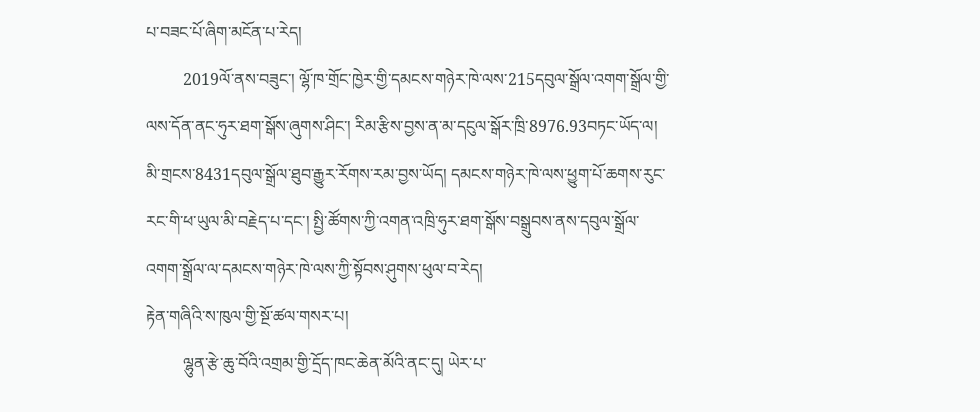པ་བཟང་པོ་ཞིག་མངོན་པ་རེད།
         2019ལོ་ནས་བཟུང་། ལྷོ་ཁ་གྲོང་ཁྱེར་གྱི་དམངས་གཉེར་ཁེ་ལས་215དབུལ་སྒྲོལ་འགག་སྒྲོལ་གྱི་ལས་དོན་ནང་ཧུར་ཐག་སྒོས་ཞུགས་ཤིང་། རིམ་རྩིས་བྱས་ན་མ་དངུལ་སྒོར་ཁྲི་8976.93བཏང་ཡོད་ལ། མི་གྲངས་8431དབུལ་སྒྲོལ་ཐུབ་རྒྱུར་རོགས་རམ་བྱས་ཡོད། དམངས་གཉེར་ཁེ་ལས་ཕྱུག་པོ་ཆགས་རུང་རང་གི་ཕ་ཡུལ་མི་བརྗེད་པ་དང་། སྤྱི་ཚོགས་ཀྱི་འགན་འཁྲི་ཧུར་ཐག་སྒོས་བསྒྲུབས་ནས་དབུལ་སྒྲོལ་འགག་སྒྲོལ་ལ་དམངས་གཉེར་ཁེ་ལས་ཀྱི་སྟོབས་ཤུགས་ཕུལ་བ་རེད།
རྟེན་གཞིའི་ས་ཁུལ་གྱི་སྔོ་ཚལ་གསར་པ།
         ལྷུན་རྩེ་ཆུ་བོའི་འགྲམ་གྱི་དྲོད་ཁང་ཆེན་མོའི་ནང་དུ། ཡེར་པ་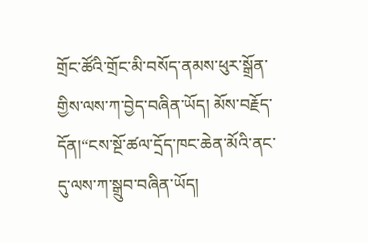གྲོང་ཚོའི་གྲོང་མི་བསོད་ནམས་ཕུར་སྒྲོན་གྱིས་ལས་ཀ་བྱེད་བཞིན་ཡོད། མོས་བརྗོད་དོན།“ངས་སྔོ་ཚལ་དྲོད་ཁང་ཆེན་མོའི་ནང་དུ་ལས་ཀ་སྒྲུབ་བཞིན་ཡོད།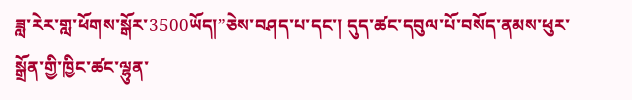ཟླ་རེར་གླ་ཕོགས་སྒོར་3500ཡོད།”ཅེས་བཤད་པ་དང་། དུད་ཚང་དབུལ་པོ་བསོད་ནམས་ཕུར་སྒྲོན་གྱི་ཁྱིང་ཚང་ལྷུན་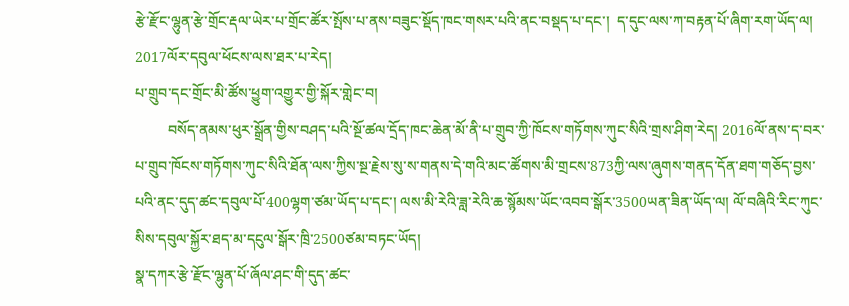རྩེ་རྫོང་ལྷུན་རྩེ་གྲོང་རྡལ་ཡེར་པ་གྲོང་ཚོར་སྤོས་པ་ནས་བཟུང་སྡོད་ཁང་གསར་པའི་ནང་བསྡད་པ་དང་།  ད་དུང་ལས་ཀ་བརྟན་པོ་ཞིག་རག་ཡོད་ལ། 2017ལོར་དབུལ་ཕོངས་ལས་ཐར་པ་རེད།
པ་གྲུབ་དང་གྲོང་མི་ཚོས་ཕྱུག་འགྱུར་གྱི་སྐོར་གླེང་བ།
         བསོད་ནམས་ཕུར་སྒྲོན་གྱིས་བཤད་པའི་སྔོ་ཚལ་དྲོད་ཁང་ཆེན་མོ་ནི་པ་གྲུབ་ཀྱི་ཁོངས་གཏོགས་ཀུང་སིའི་གྲས་ཤིག་རེད། 2016ལོ་ནས་ད་བར་པ་གྲུབ་ཁོངས་གཏོགས་ཀུང་སིའི་ཐོན་ལས་ཀྱིས་སྔ་རྗེས་སུ་ས་གནས་དེ་གའི་མང་ཚོགས་མི་གྲངས་873ཀྱི་ལས་ཞུགས་གནད་དོན་ཐག་གཅོད་བྱས་པའི་ནང་དུད་ཚང་དབུལ་པོ་400ལྷག་ཙམ་ཡོད་པ་དང་། ལས་མི་རེའི་ཟླ་རེའི་ཆ་སྙོམས་ཡོང་འབབ་སྒོར་3500ཡན་ཟིན་ཡོད་ལ། ལོ་བཞིའི་རིང་ཀུང་སིས་དབུལ་སྐྱོར་ཐད་མ་དངུལ་སྒོར་ཁྲི་2500ཙམ་བཏང་ཡོད།
སྣ་དཀར་རྩེ་རྫོང་ལྷུན་པོ་ཞོལ་ཤང་གི་དུད་ཚང་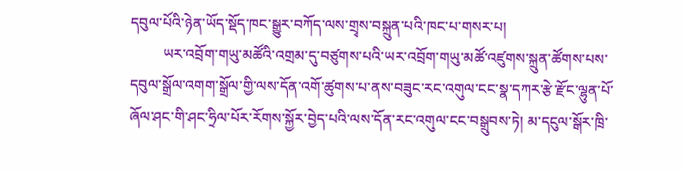དབུལ་པོའི་ཉེན་ཡོད་སྡོད་ཁང་སྒྱུར་བཀོད་ལས་གྲྭས་བསྐྲུན་པའི་ཁང་པ་གསར་པ།
         ཡར་འབྲོག་གཡུ་མཚོའི་འགྲམ་དུ་བཙུགས་པའི་ཡར་འབྲོག་གཡུ་མཚོ་འཛུགས་སྐྲུན་ཚོགས་པས་དབུལ་སྒྲོལ་འགག་སྒྲོལ་གྱི་ལས་དོན་འགོ་ཚུགས་པ་ནས་བཟུང་རང་འགུལ་ངང་སྣ་དཀར་རྩེ་རྫོང་ལྷུན་པོ་ཞོལ་ཤང་གི་ཤང་ཧྲིལ་པོར་རོགས་སྐྱོར་བྱེད་པའི་ལས་དོན་རང་འགུལ་ངང་བསྒྲུབས་ཏེ། མ་དངུལ་སྒོར་ཁྲི་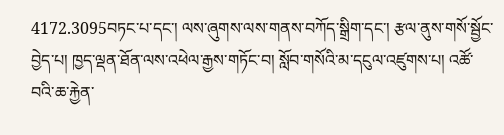4172.3095བཏང་པ་དང་། ལས་ཞུགས་ལས་གནས་བཀོད་སྒྲིག་དང་། རྩལ་ནུས་གསོ་སྦྱོང་བྱེད་པ། ཁྱད་ལྡན་ཐོན་ལས་འཕེལ་རྒྱས་གཏོང་བ། སློབ་གསོའི་མ་དངུལ་འཛུགས་པ། འཚོ་བའི་ཆ་རྐྱེན་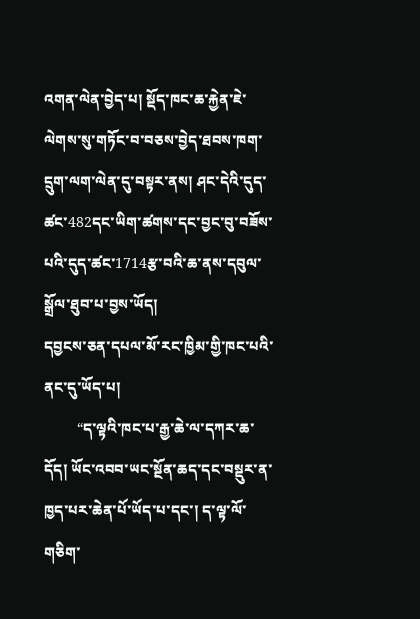འགན་ལེན་བྱེད་པ། སྡོད་ཁང་ཆ་རྐྱེན་ཇེ་ལེགས་སུ་གཏོང་བ་བཅས་བྱེད་ཐབས་ཁག་དྲུག་ལག་ལེན་དུ་བསྟར་ནས། ཤང་དེའི་དུད་ཚང་482དང་ཡིག་ཚགས་དང་བྱང་བུ་བཟོས་པའི་དུད་ཚང་1714རྩ་བའི་ཆ་ནས་དབུལ་སྒྲོལ་ཐུབ་པ་བྱས་ཡོད།
དབྱངས་ཅན་དཔལ་མོ་རང་ཁྱིམ་གྱི་ཁང་པའི་ནང་དུ་ཡོད་པ།
         “ད་ལྟའི་ཁང་པ་རྒྱ་ཆེ་ལ་དཀར་ཆ་དོད། ཡོང་འབབ་ཡང་སྔོན་ཆད་དང་བསྡུར་ན་ཁྱད་པར་ཆེན་པོ་ཡོད་པ་དང་། ད་ལྟ་ལོ་གཅིག་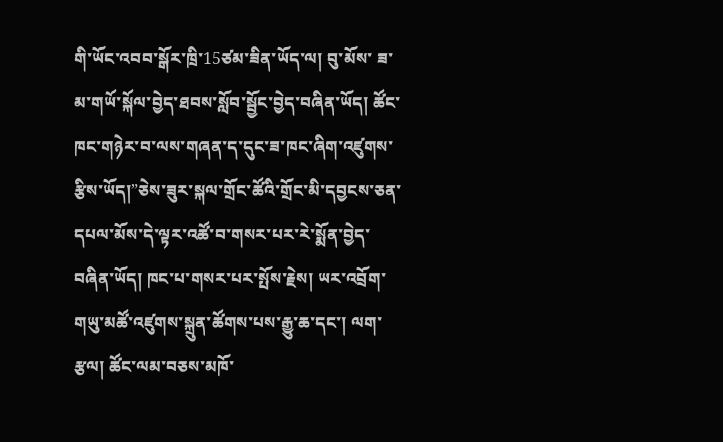གི་ཡོང་འབབ་སྒོར་ཁྲི་15ཙམ་ཟིན་ཡོད་ལ། བུ་མོས་ ཟ་མ་གཡོ་སྐོལ་བྱེད་ཐབས་སློབ་སྦྱོང་བྱེད་བཞིན་ཡོད། ཚོང་ཁང་གཉེར་བ་ལས་གཞན་ད་དུང་ཟ་ཁང་ཞིག་འཛུགས་རྩིས་ཡོད།”ཅེས་ཟུར་སྐལ་གྲོང་ཚོའི་གྲོང་མི་དབྱངས་ཅན་དཔལ་མོས་དེ་ལྟར་འཚོ་བ་གསར་པར་རེ་སྨོན་བྱེད་བཞིན་ཡོད། ཁང་པ་གསར་པར་སྤོས་རྗེས། ཡར་འབྲོག་གཡུ་མཚོ་འཛུགས་སྐྲུན་ཚོགས་པས་རྒྱུ་ཆ་དང་། ལག་རྩལ། ཚོང་ལམ་བཅས་མཁོ་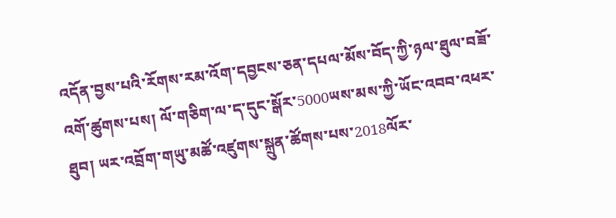འདོན་བྱས་པའི་རོགས་རམ་འོག་དབྱངས་ཅན་དཔལ་མོས་བོད་ཀྱི་ཉལ་ཐུལ་བཟོ་འགོ་ཚུགས་པས། ལོ་གཅིག་ལ་ད་དུང་སྒོར་5000ཡས་མས་ཀྱི་ཡོང་འབབ་འཕར་ཐུབ། ཡར་འབྲོག་གཡུ་མཚོ་འཛུགས་སྐྲུན་ཚོགས་པས་2018ལོར་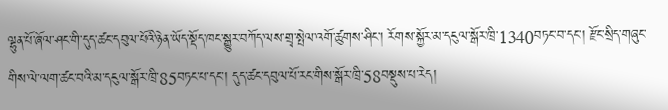ལྷུན་པོ་ཞོལ་ཤང་གི་དུད་ཚང་དབུལ་པོའི་ཉེན་ཡོད་སྡོད་ཁང་སྒྱུར་བཀོད་ལས་གྲྭ་སྤེལ་འགོ་ཚུགས་ཤིང་། རོགས་སྐྱོར་མ་དངུལ་སྒོར་ཁྲི་1340བཏང་བ་དང་། རྫོང་སྲིད་གཞུང་གིས་ལེ་ལག་ཚང་བའི་མ་དངུལ་སྒོར་ཁྲི་85བཏང་པ་དང་། དུད་ཚང་དབུལ་པོ་རང་གིས་སྒོར་ཁྲི་58བསྡུས་པ་རེད།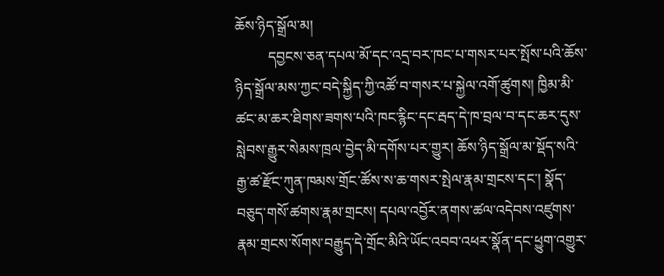ཆོས་ཉིད་སྒྲོལ་མ།
         དབྱངས་ཅན་དཔལ་མོ་དང་འདྲ་བར་ཁང་པ་གསར་པར་སྤོས་པའི་ཆོས་ཉིད་སྒྲོལ་མས་ཀྱང་བདེ་སྐྱིད་ཀྱི་འཚོ་བ་གསར་པ་སྐྱེལ་འགོ་ཚུགས། ཁྱིམ་མི་ཚང་མ་ཆར་ཐིགས་ཟགས་པའི་ཁང་རྙིང་དང་རྦད་དེ་ཁ་བྲལ་བ་དང་ཆར་དུས་སླེབས་རྒྱུར་སེམས་ཁྲལ་བྱེད་མི་དགོས་པར་གྱུར། ཆོས་ཉིད་སྒྲོལ་མ་སྡོད་སའི་རྒྱ་ཚ་རྫོང་ཀུན་ཁམས་གྲོང་ཚོས་ས་ཆ་གསར་སྤེལ་རྣམ་གྲངས་དང་། སྣོད་བཅུད་གསོ་ཚགས་རྣམ་གྲངས། དཔལ་འབྱོར་ནགས་ཚལ་འདེབས་འཛུགས་རྣམ་གྲངས་སོགས་བརྒྱུད་དེ་གྲོང་མིའི་ཡོང་འབབ་འཕར་སྣོན་དང་ཕྱུག་འགྱུར་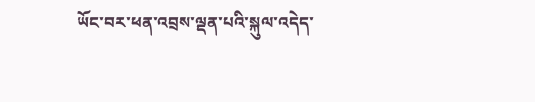ཡོང་བར་ཕན་འབྲས་ལྡན་པའི་སྐུལ་འདེད་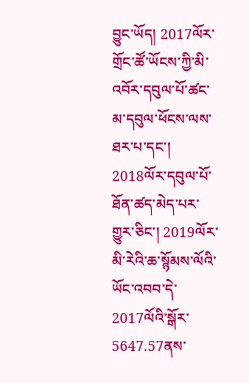བྱུང་ཡོད། 2017ལོར་གྲོང་ཚོ་ཡོངས་ཀྱི་མི་འབོར་དབུལ་པོ་ཚང་མ་དབུལ་ཕོངས་ལས་ཐར་པ་དང་། 2018ལོར་དབུལ་པོ་ཐོན་ཚད་མེད་པར་གྱུར་ཅིང་། 2019ལོར་མི་རེའི་ཆ་སྙོམས་ལོའི་ཡོང་འབབ་དེ་2017ལོའི་སྒོར་5647.57ནས་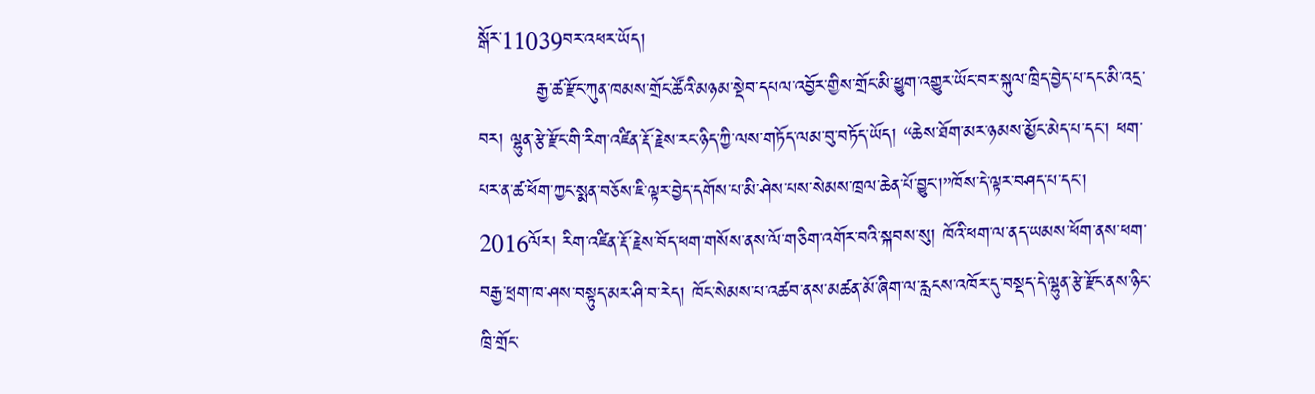སྒོར་11039བར་འཕར་ཡོད།
         རྒྱ་ཚ་རྫོང་ཀུན་ཁམས་གྲོང་ཚོའི་མཉམ་སྡེབ་དཔལ་འབྱོར་གྱིས་གྲོང་མི་ཕྱུག་འགྱུར་ཡོང་བར་སྐུལ་ཁྲིད་བྱེད་པ་དང་མི་འདྲ་བར། ལྷུན་རྩེ་རྫོང་གི་རིག་འཛིན་རྡོ་རྗེས་རང་ཉིད་ཀྱི་ལས་གཏོད་ལམ་བུ་བཏོད་ཡོད། “ཆེས་ཐོག་མར་ཉམས་མྱོང་མེད་པ་དང་། ཕག་པར་ན་ཚ་ཕོག་ཀྱང་སྨན་བཅོས་ཇི་ལྟར་བྱེད་དགོས་པ་མི་ཤེས་པས་སེམས་ཁྲལ་ཆེན་པོ་བྱུང་།”ཁོས་དེ་ལྟར་བཤད་པ་དང་། 2016ལོར། རིག་འཛིན་རྡོ་རྗེས་བོད་ཕག་གསོས་ནས་ལོ་གཅིག་འགོར་བའི་སྐབས་སུ། ཁོའི་ཕག་ལ་ནད་ཡམས་ཕོག་ནས་ཕག་བརྒྱ་ཕྲག་ཁ་ཤས་བསྟུད་མར་ཤི་བ་རེད། ཁོང་སེམས་པ་འཚབ་ནས་མཚན་མོ་ཞིག་ལ་རླངས་འཁོར་དུ་བསྡད་དེ་ལྷུན་རྩེ་རྫོང་ནས་ཉིང་ཁྲི་གྲོང་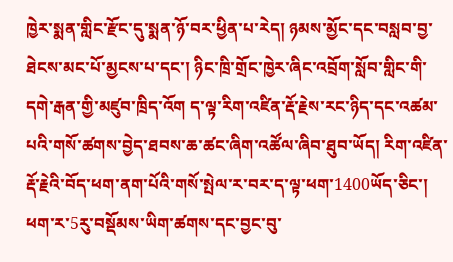ཁྱེར་སྨན་གླིང་རྫོང་དུ་སྨན་ཉོ་བར་ཕྱིན་པ་རེད། ཉམས་མྱོང་དང་བསླབ་བྱ་ཐེངས་མང་པོ་མྱངས་པ་དང་། ཉིང་ཁྲི་གྲོང་ཁྱེར་ཞིང་འབྲོག་སློབ་གླིང་གི་དགེ་རྒན་གྱི་མཛུབ་ཁྲིད་འོག ད་ལྟ་རིག་འཛིན་རྡོ་རྗེས་རང་ཉིད་དང་འཚམ་པའི་གསོ་ཚགས་བྱེད་ཐབས་ཆ་ཚང་ཞིག་འཚོལ་ཞིབ་ཐུབ་ཡོད། རིག་འཛིན་རྡོ་རྗེའི་བོད་ཕག་ནག་པོའི་གསོ་སྤེལ་ར་བར་ད་ལྟ་ཕག་1400ཡོད་ཅིང་། ཕག་ར་5རུ་བསྡོམས་ཡིག་ཚགས་དང་བྱང་བུ་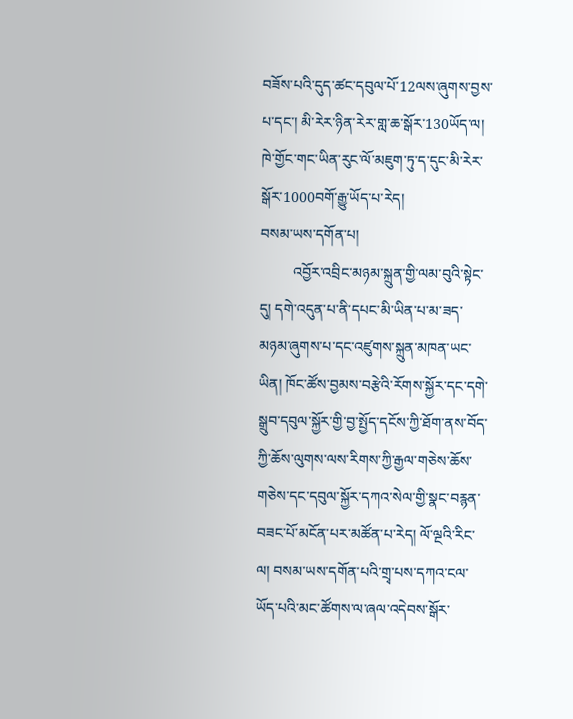བཟོས་པའི་དུད་ཚང་དབུལ་པོ་12ལས་ཞུགས་བྱས་པ་དང་། མི་རེར་ཉིན་རེར་གླ་ཆ་སྒོར་130ཡོད་ལ། ཁེ་གྱོང་གང་ཡིན་རུང་ལོ་མཇུག་ཏུ་ད་དུང་མི་རེར་སྒོར་1000བགོ་རྒྱུ་ཡོད་པ་རེད།
བསམ་ཡས་དགོན་པ།
         འབྱོར་འབྲིང་མཉམ་སྐྲུན་གྱི་ལམ་བུའི་སྟེང་དུ། དགེ་འདུན་པ་ནི་དཔང་མི་ཡིན་པ་མ་ཟད་མཉམ་ཞུགས་པ་དང་འཛུགས་སྐྲུན་མཁན་ཡང་ཡིན། ཁོང་ཚོས་བྱམས་བརྩེའི་རོགས་སྐྱོར་དང་དགེ་སྒྲུབ་དབུལ་སྐྱོར་གྱི་བྱ་སྤྱོད་དངོས་ཀྱི་ཐོག་ནས་བོད་ཀྱི་ཆོས་ལུགས་ལས་རིགས་ཀྱི་རྒྱལ་གཅེས་ཆོས་གཅེས་དང་དབུལ་སྐྱོར་དཀའ་སེལ་གྱི་སྣང་བརྙན་བཟང་པོ་མངོན་པར་མཚོན་པ་རེད། ལོ་ལྔའི་རིང་ལ། བསམ་ཡས་དགོན་པའི་གྲྭ་པས་དཀའ་ངལ་ཡོད་པའི་མང་ཚོགས་ལ་ཞལ་འདེབས་སྒོར་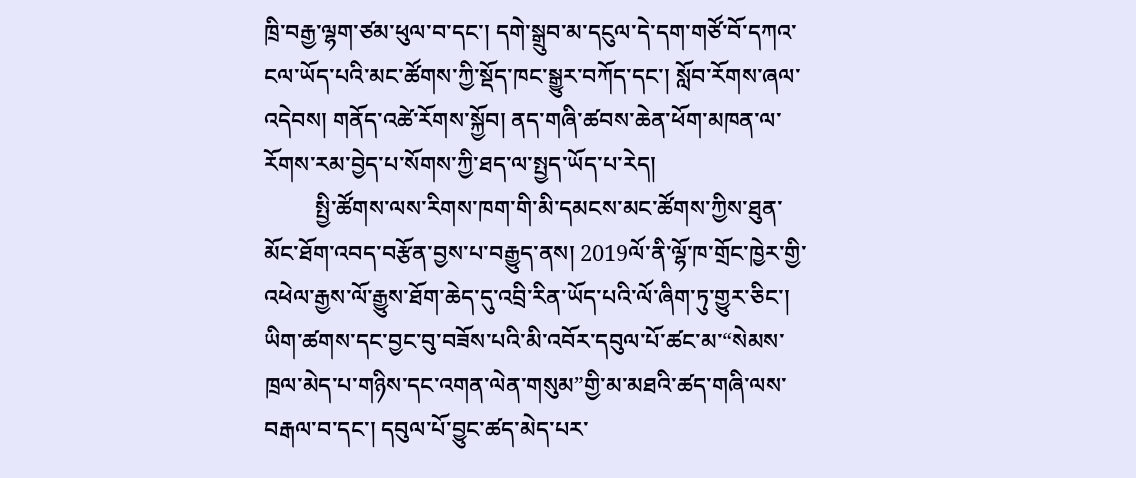ཁྲི་བརྒྱ་ལྷག་ཙམ་ཕུལ་བ་དང་། དགེ་སྒྲུབ་མ་དངུལ་དེ་དག་གཙོ་བོ་དཀའ་ངལ་ཡོད་པའི་མང་ཚོགས་ཀྱི་སྡོད་ཁང་སྒྱུར་བཀོད་དང་། སློབ་རོགས་ཞལ་འདེབས། གནོད་འཚེ་རོགས་སྐྱོབ། ནད་གཞི་ཚབས་ཆེན་ཕོག་མཁན་ལ་རོགས་རམ་བྱེད་པ་སོགས་ཀྱི་ཐད་ལ་སྤྱད་ཡོད་པ་རེད།
         སྤྱི་ཚོགས་ལས་རིགས་ཁག་གི་མི་དམངས་མང་ཚོགས་ཀྱིས་ཐུན་མོང་ཐོག་འབད་བརྩོན་བྱས་པ་བརྒྱུད་ནས། 2019ལོ་ནི་ལྷོ་ཁ་གྲོང་ཁྱེར་གྱི་འཕེལ་རྒྱས་ལོ་རྒྱུས་ཐོག་ཆེད་དུ་འབྲི་རིན་ཡོད་པའི་ལོ་ཞིག་ཏུ་གྱུར་ཅིང་། ཡིག་ཚགས་དང་བྱང་བུ་བཟོས་པའི་མི་འབོར་དབུལ་པོ་ཚང་མ་“སེམས་ཁྲལ་མེད་པ་གཉིས་དང་འགན་ལེན་གསུམ”གྱི་མ་མཐའི་ཚད་གཞི་ལས་བརྒལ་བ་དང་། དབུལ་པོ་བྱུང་ཚད་མེད་པར་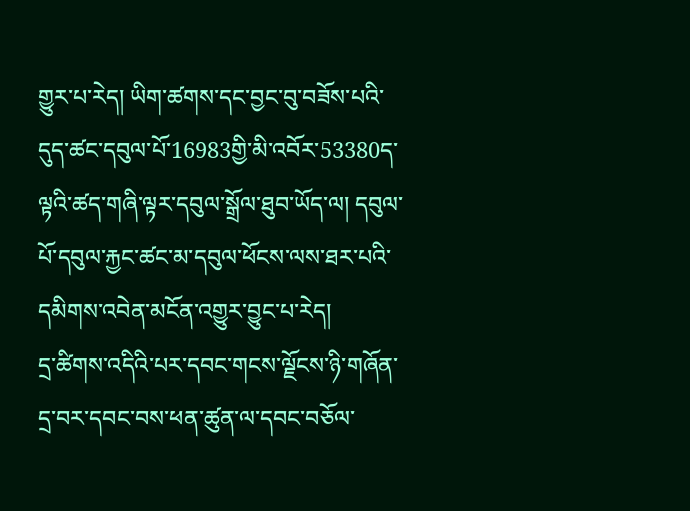གྱུར་པ་རེད། ཡིག་ཚགས་དང་བྱང་བུ་བཟོས་པའི་དུད་ཚང་དབུལ་པོ་16983གྱི་མི་འབོར་53380ད་ལྟའི་ཚད་གཞི་ལྟར་དབུལ་སྒྲོལ་ཐུབ་ཡོད་ལ། དབུལ་པོ་དབུལ་རྐྱང་ཚང་མ་དབུལ་ཕོངས་ལས་ཐར་པའི་དམིགས་འབེན་མངོན་འགྱུར་བྱུང་པ་རེད།
དྲ་ཚིགས་འདིའི་པར་དབང་གངས་ལྗོངས་ཉི་གཞོན་དྲ་བར་དབང་བས་ཕན་ཚུན་ལ་དབང་བཅོལ་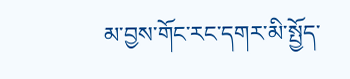མ་བྱས་གོང་རང་དགར་མི་སྤྱོད་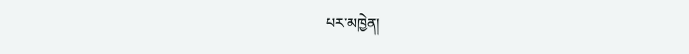པར་མཁྱེན།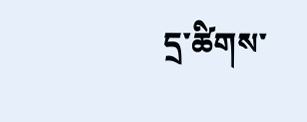དྲ་ཚིགས་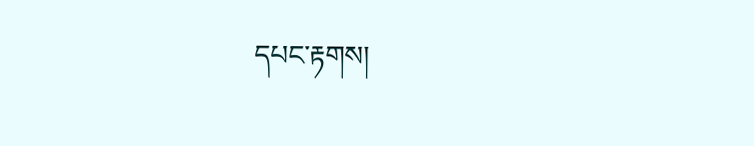དཔང་རྟགས།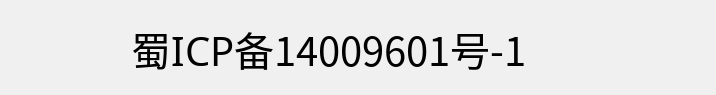蜀ICP备14009601号-1